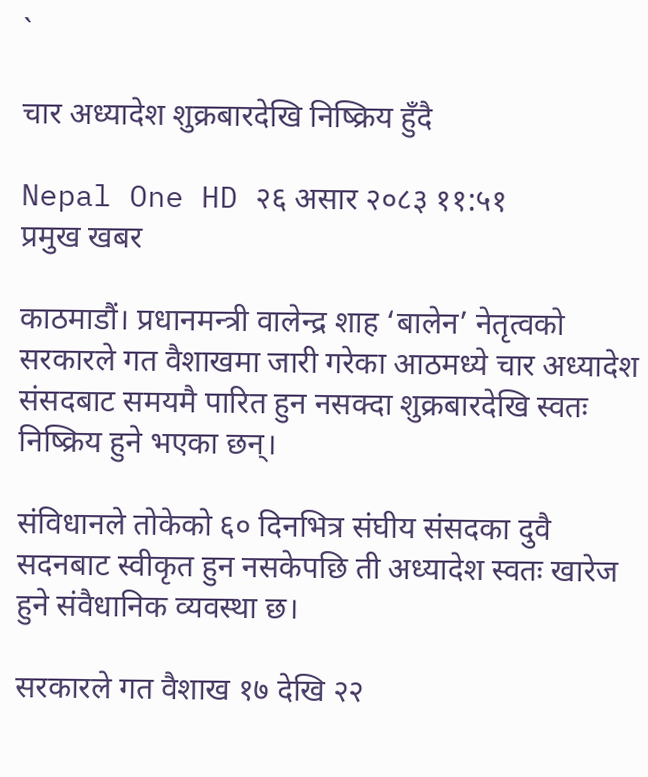`

चार अध्यादेश शुक्रबारदेखि निष्क्रिय हुँदै

Nepal One HD २६ असार २०८३ ११:५१
प्रमुख खबर

काठमाडौं। प्रधानमन्त्री वालेन्द्र शाह ‘बालेन’ नेतृत्वको सरकारले गत वैशाखमा जारी गरेका आठमध्ये चार अध्यादेश संसदबाट समयमै पारित हुन नसक्दा शुक्रबारदेखि स्वतः निष्क्रिय हुने भएका छन्।

संविधानले तोकेको ६० दिनभित्र संघीय संसदका दुवै सदनबाट स्वीकृत हुन नसकेपछि ती अध्यादेश स्वतः खारेज हुने संवैधानिक व्यवस्था छ।

सरकारले गत वैशाख १७ देखि २२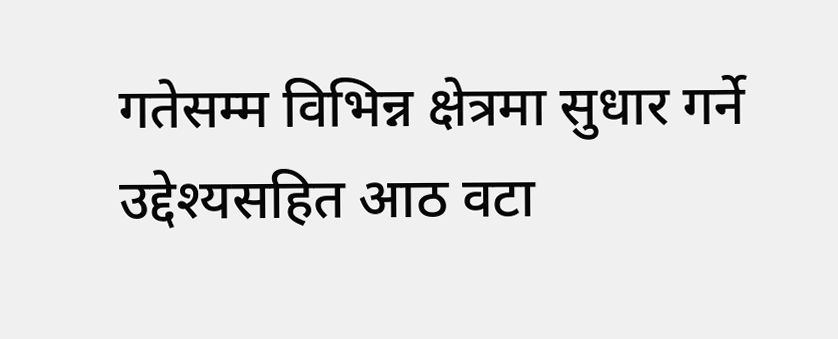गतेसम्म विभिन्न क्षेत्रमा सुधार गर्ने उद्देश्यसहित आठ वटा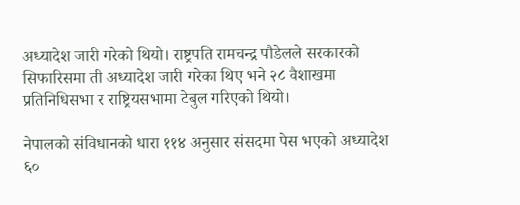अध्यादेश जारी गरेको थियो। राष्ट्रपति रामचन्द्र पौडेलले सरकारको सिफारिसमा ती अध्यादेश जारी गरेका थिए भने २८ वैशाखमा प्रतिनिधिसभा र राष्ट्रियसभामा टेबुल गरिएको थियो।

नेपालको संविधानको धारा ११४ अनुसार संसदमा पेस भएको अध्यादेश ६०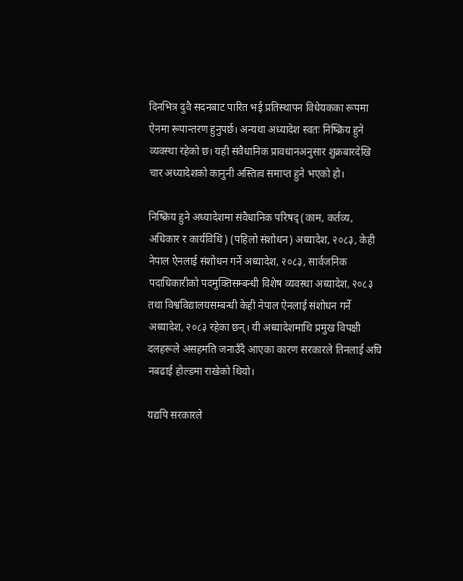दिनभित्र दुवै सदनबाट पारित भई प्रतिस्थापन विधेयकका रूपमा ऐनमा रूपान्तरण हुनुपर्छ। अन्यथा अध्यादेश स्वतः निष्क्रिय हुने व्यवस्था रहेको छ। यही संवैधानिक प्रावधानअनुसार शुक्रबारदेखि चार अध्यादेशको कानुनी अस्तित्व समाप्त हुने भएको हो।

निष्क्रिय हुने अध्यादेशमा संवैधानिक परिषद् (काम, कर्तव्य, अधिकार र कार्यविधि) (पहिलो संशोधन) अध्यादेश, २०८३, केही नेपाल ऐनलाई संशोधन गर्ने अध्यादेश, २०८३, सार्वजनिक पदाधिकारीको पदमुक्तिसम्बन्धी विशेष व्यवस्था अध्यादेश, २०८३ तथा विश्वविद्यालयसम्बन्धी केही नेपाल ऐनलाई संशोधन गर्ने अध्यादेश, २०८३ रहेका छन्। यी अध्यादेशमाथि प्रमुख विपक्षी दलहरूले असहमति जनाउँदै आएका कारण सरकारले तिनलाई अघि नबढाई होल्डमा राखेको थियो।

यद्यपि सरकारले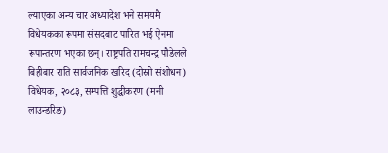ल्याएका अन्य चार अध्यादेश भने समयमै विधेयकका रूपमा संसदबाट पारित भई ऐनमा रूपान्तरण भएका छन्। राष्ट्रपति रामचन्द्र पौडेलले बिहीबार राति सार्वजनिक खरिद (दोस्रो संशोधन) विधेयक, २०८३, सम्पत्ति शुद्धीकरण (मनी लाउन्डरिङ)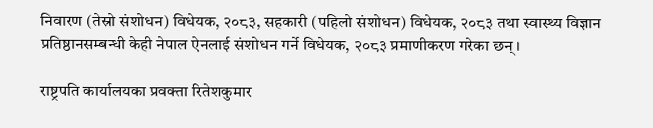निवारण (तेस्रो संशोधन) विधेयक, २०८३, सहकारी (पहिलो संशोधन) विधेयक, २०८३ तथा स्वास्थ्य विज्ञान प्रतिष्ठानसम्बन्धी केही नेपाल ऐनलाई संशोधन गर्ने विधेयक, २०८३ प्रमाणीकरण गरेका छन्।

राष्ट्रपति कार्यालयका प्रवक्ता रितेशकुमार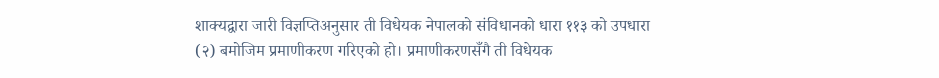शाक्यद्वारा जारी विज्ञप्तिअनुसार ती विधेयक नेपालको संविधानको धारा ११३ को उपधारा (२) बमोजिम प्रमाणीकरण गरिएको हो। प्रमाणीकरणसँगै ती विधेयक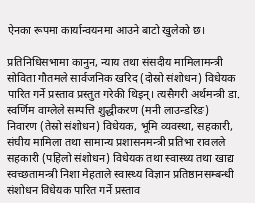ऐनका रूपमा कार्यान्वयनमा आउने बाटो खुलेको छ।

प्रतिनिधिसभामा कानुन, न्याय तथा संसदीय मामिलामन्त्री सोविता गौतमले सार्वजनिक खरिद (दोस्रो संशोधन) विधेयक पारित गर्ने प्रस्ताव प्रस्तुत गरेकी थिइन्। त्यसैगरी अर्थमन्त्री डा. स्वर्णिम वाग्लेले सम्पत्ति शुद्धीकरण (मनी लाउन्डरिङ) निवारण (तेस्रो संशोधन) विधेयक, भूमि व्यवस्था, सहकारी, संघीय मामिला तथा सामान्य प्रशासनमन्त्री प्रतिभा रावलले सहकारी (पहिलो संशोधन) विधेयक तथा स्वास्थ्य तथा खाद्य स्वच्छतामन्त्री निशा मेहताले स्वास्थ्य विज्ञान प्रतिष्ठानसम्बन्धी संशोधन विधेयक पारित गर्ने प्रस्ताव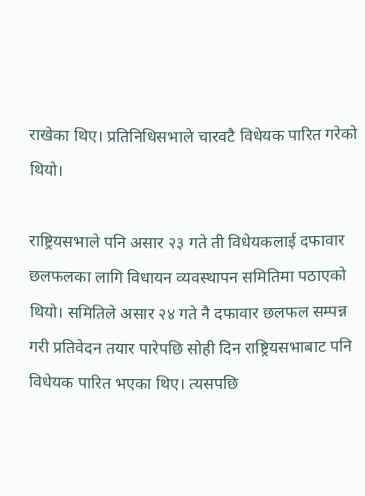राखेका थिए। प्रतिनिधिसभाले चारवटै विधेयक पारित गरेको थियो।

राष्ट्रियसभाले पनि असार २३ गते ती विधेयकलाई दफावार छलफलका लागि विधायन व्यवस्थापन समितिमा पठाएको थियो। समितिले असार २४ गते नै दफावार छलफल सम्पन्न गरी प्रतिवेदन तयार पारेपछि सोही दिन राष्ट्रियसभाबाट पनि विधेयक पारित भएका थिए। त्यसपछि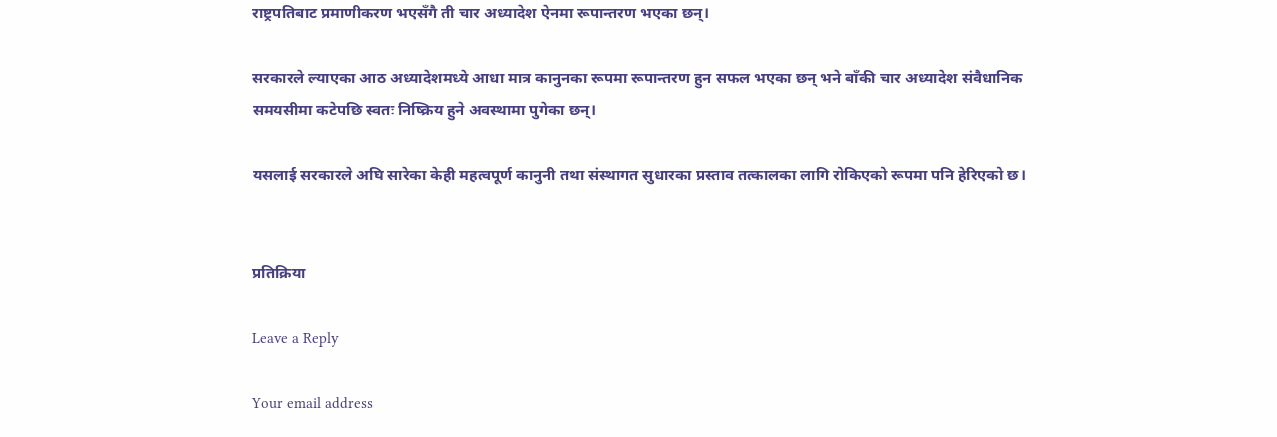राष्ट्रपतिबाट प्रमाणीकरण भएसँगै ती चार अध्यादेश ऐनमा रूपान्तरण भएका छन्।

सरकारले ल्याएका आठ अध्यादेशमध्ये आधा मात्र कानुनका रूपमा रूपान्तरण हुन सफल भएका छन् भने बाँकी चार अध्यादेश संवैधानिक समयसीमा कटेपछि स्वतः निष्क्रिय हुने अवस्थामा पुगेका छन्।

यसलाई सरकारले अघि सारेका केही महत्वपूर्ण कानुनी तथा संस्थागत सुधारका प्रस्ताव तत्कालका लागि रोकिएको रूपमा पनि हेरिएको छ।


प्रतिक्रिया

Leave a Reply

Your email address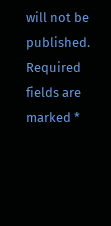will not be published. Required fields are marked *